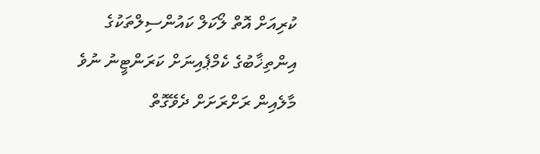ކުރިއަށް އޮތް ލޯކަލް ކައުންސިލްތަކުގެ އިންތިޚާބުގެ ކެމްޕެއިނަށް ކަރަންޓީނު ނުވެ މާލެއިން ރަށްރަށަށް ދެވޭގޮތް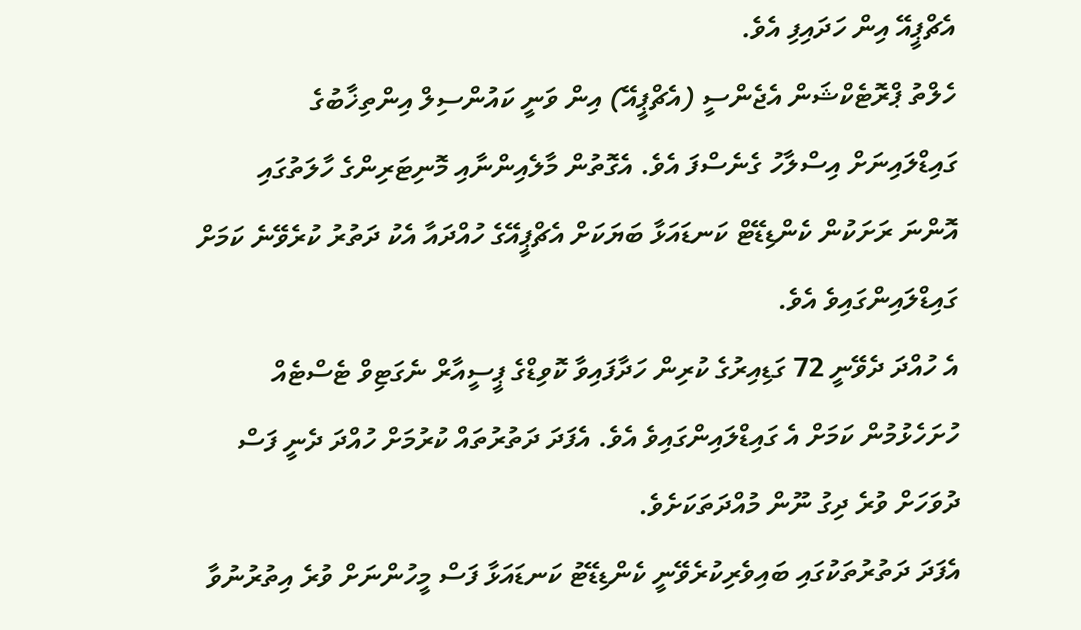އެޗްޕީއޭ އިން ހަދައިފި އެވެ.
ހެލްތު ޕްރޮޓެކްޝަން އެޖެންސީ (އެޗްޕީއޭ) އިން ވަނީ ކައުންސިލް އިންތިޚާބުގެ ގައިޑްލައިނަށް އިސްލާހު ގެނެސްފަ އެވެ. އެގޮތުން މާލެއިންނާއި މޮނިޓަރިންގެ ހާލަތުގައި އޮންނަ ރަށަކުން ކެންޑިޑޭޓް ކަނޑައަޅާ ބަޔަކަށް އެޗްޕީއޭގެ ހުއްދައާ އެކު ދަތުރު ކުރެވޭނެ ކަމަށް ގައިޑްލައިންގައިވެ އެވެ.
އެ ހުއްދަ ދެވޭނީ 72 ގަޑިއިރުގެ ކުރިން ހަދާފައިވާ ކޮވިޑްގެ ޕީސީއާރް ނެގަޓިވް ޓެސްޓެއް ހުށަހެޅުމުން ކަމަށް އެ ގައިޑްލައިންގައިވެ އެވެ. އެފަދަ ދަތުރުތައް ކުރުމަށް ހުއްދަ ދެނީ ފަސް ދުވަހަށް ވުރެ ދިގު ނޫން މުއްދަތަކަށެވެ.
އެފަދަ ދަތުރުތަކުގައި ބައިވެރިކުރެވޭނީ ކެންޑިޑޭޓު ކަނޑައަޅާ ފަސް މީހުންނަށް ވުރެ އިތުރުނުވާ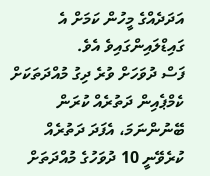އަދަދެއްގެ މީހުން ކަމަށް އެ ގައިޑްލައިންގައިވެ އެވެ.
ފަސް ދުވަހަށް ވުރެ ދިގު މުއްދަތަކަށް ކެމްޕެއިން ދަތުރެއް ކުރަން ބޭނުންނަމަ، އެފަދަ ދަތުރެއް ކުރެވޭނީ 10 ދުވަހުގެ މުއްދަތަށް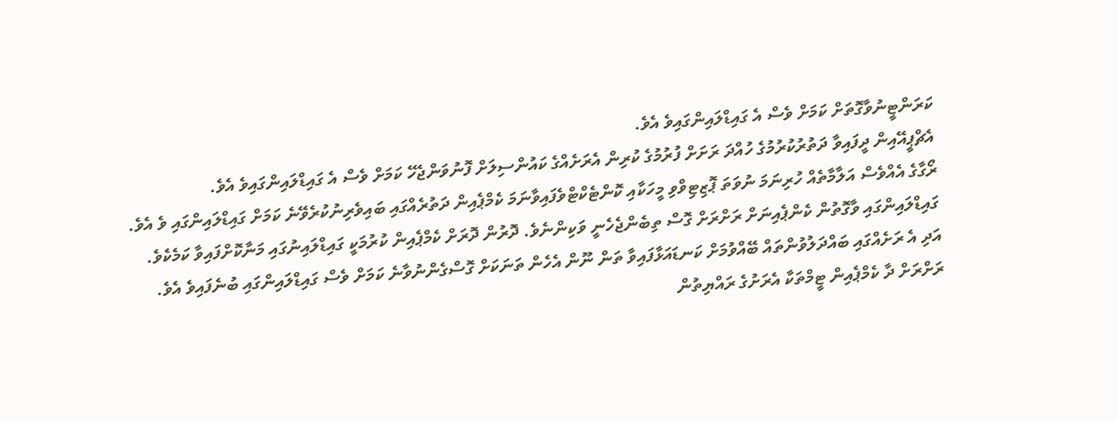ކަރަންޓީނުވާގޮތަށް ކަމަށް ވެސް އެ ގައިޑްލައިންގައިވެ އެވެ.
އެޗްޕީއޭއިން ދީފައިވާ ދަތުރުކުރުމުގެ ހުއްދަ ރަށަށް ފުރުމުގެ ކުރިން އެރަށެއްގެ ކައުންސިލަށް ފޮނުވަންޖެހޭ ކަމަށް ވެސް އެ ގައިޑްލައިންގައިވެ އެވެ.
ރޯގާގެ އެއްވެސް އަލާމާތެއް ހުރިނަމަ ނުވަތަ ޕޮޒިޓިވްވި މީހަކާއި ކޮންޓެކްޓްވެފައިވާނަމަ ކެމްޕެއިން ދަތުރެއްގައި ބައިވެރިނުކުރެވޭނެ ކަމަށް ގައިޑްލައިންގައި ވެ އެވެ.
ގައިޑްލައިންގައި ވާގޮތުން ކެންޕެއިނަށް ރަށްރަށް ގޮސް ތިބެންޖެހެނީ ވަކިންނެވެ. ދޮރުން ދޮރަށް ކެމްޕެއިން ކުރުމަކީ ގައިޑްލައިނުގައި މަނާކޮށްފައިވާ ކަމެކެވެ.
އަދި އެ ރަށެއްގައި ބައްދަލުވުންތައް ބޭއްވުމަށް ކަނޑައަޅާފައިވާ ތަން ނޫން އެހެން ތަނަކަށް ގޮސްގެންނުވާނެ ކަމަށް ވެސް ގައިޑްލައިންގައި ބުނެފައިވެ އެވެ.
ރަށްރަށް ދާ ކެމްޕެއިން ޓީމްތަކާ އެރަށުގެ ރައްޔިތުން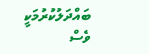ބައްދަލުކުރުމަކީ ވެސް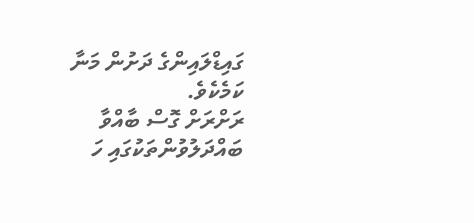ގައިޑްލައިންގެ ދަށުން މަނާ ކަމެކެވެ.
ރަށްރަށް ގޮސް ބާއްވާ ބައްދަލުވުންތަކުގައި ހަ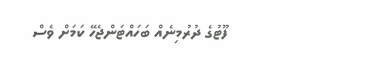ފޫޓުގެ ދުރުމިނެއް ބަހައްޓަންޖެހޭ ކަމަށް ވެސް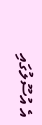އެ އުސޫލުގައި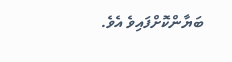ބަޔާންކޮށްފައިވެ އެވެ.